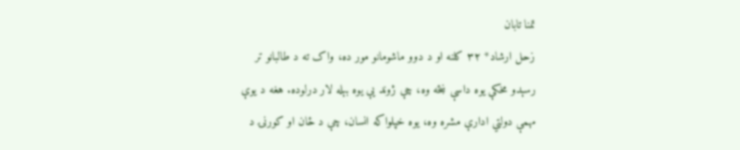تمنا تابان
زحل ارشاد* ۳۲ کلنه او د دوو ماشومانو مور ده، واک ته د طالبانو تر رسېدو مخکې یوه داسې ښځه وه، چې ژوند یې یوه بېله لار درلوده. هغه د یوې مهمې دولتي ادارې مشره وه، یوه خپلواکه انسان، چې د ځان او کورنۍ د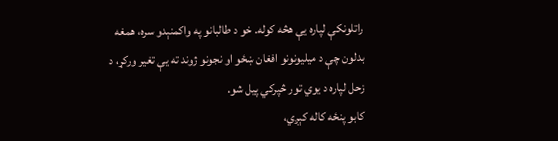راتلونکې لپاره یې هڅه کوله. خو د طالبانو په واکمنېدو سره، همغه بدلون چې د میلیونونو افغان ښځو او نجونو ژوند ته یې تغیر ورکړ، د زحل لپاره د یوي تور څپرکي پیل شو.
کابو پنځه کاله کېږي،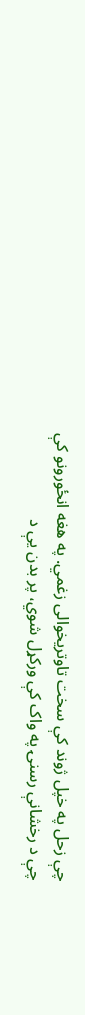چې زحل په خپل ژوند کې سخت تاوتریخوالی زغمي. په هغه انځورونو کې چې د رخشانې رسنۍ په واک کې ورکړل شوي، پر بدن یې د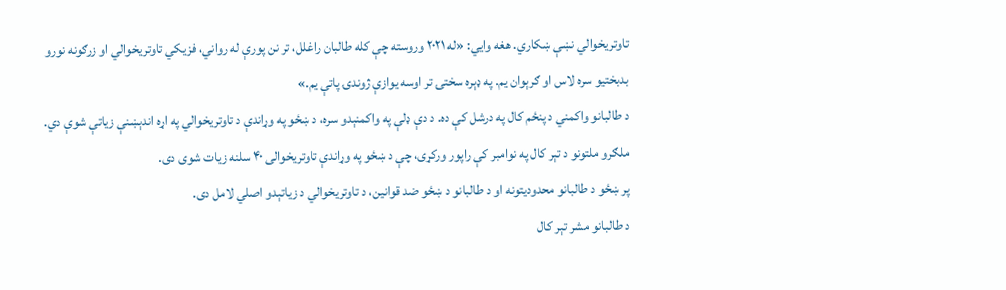تاوتریخوالي نښې ښکاري. هغه وايي: «له ۲۰۲۱ وروسته چې کله طالبان راغلل، تر نن پورې له رواني، فزیکي تاوتریخوالي او زرګونه نورو بدبختیو سره لاس او ګرېوان یم. په ډېره سختۍ تر اوسه یوازې ژوندۍ پاتې یم.»
د طالبانو واکمني د پنځم کال په درشل کې ده. د دې ډلې په واکمنېدو سره، د ښځو په وړاندې د تاوتریخوالي په اړه اندېښنې زیاتې شوې دي.
ملګرو ملتونو د تېر کال په نوامبر کې راپور ورکړی، چې د ښځو په وړاندې تاوتریخوالی ۴۰ سلنه زیات شوی دی.
پر ښځو د طالبانو محدودیتونه او د طالبانو د ښځو ضد قوانین، د تاوتریخوالي د زیاتېدو اصلي لامل دی.
د طالبانو مشر تېر کال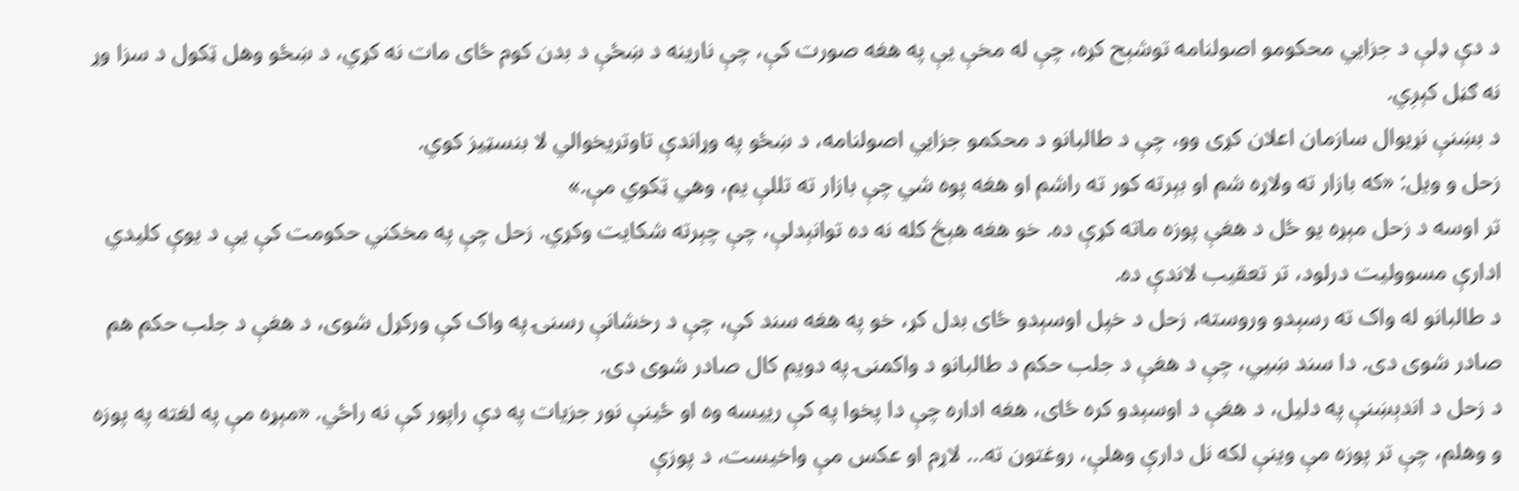د دې ډلې د جزايي محکومو اصولنامه توشېح کړه، چې له مخې یې په هغه صورت کې، چې نارینه د ښځې د بدن کوم ځای مات نه کړي، د ښځو وهل ټکول د سزا وړ نه ګڼل کېږي.
د بښنې نړیوال سازمان اعلان کړی وو، چې د طالبانو د محکمو جزايي اصولنامه، د ښځو په وړاندې تاوتریخوالي لا بنسټیز کوي.
زحل و ویل: «که بازار ته ولاړه شم او بېرته کور ته راشم او هغه پوه شي چې بازار ته تللې یم، وهي ټکوي مې.»
تر اوسه د زحل مېړه یو ځل د هغې پوزه ماته کړې ده. خو هغه هېڅ کله نه ده توانېدلې، چې چېرته شکایت وکړي. زحل چې په مخکني حکومت کې یې د یوې کلیدي ادارې مسوولیت درلود، تر تعقیب لاندې ده.
د طالبانو له واک ته رسېدو وروسته، زحل د خپل اوسېدو ځای بدل کړ، خو په هغه سند کې، چې د رخشانې رسنۍ په واک کې ورکړل شوی، د هغې د جلب حکم هم صادر شوی دی. دا سند ښيي، چې د هغې د جلب حکم د طالبانو د واکمنۍ په دویم کال صادر شوی دی.
د زحل د اندېښنې په دلیل، د هغې د اوسېدو کره ځای، هغه اداره چې دا پخوا په کې رییسه وه او ځینې نور جزیات په دې راپور کې نه راځي. «مېړه مې په لغته په پوزه و وهلم، چې تر پوزه مې وینې لکه نل دارې وهلې، روغتون ته… لاړم او عکس مې واخیست، د پوزې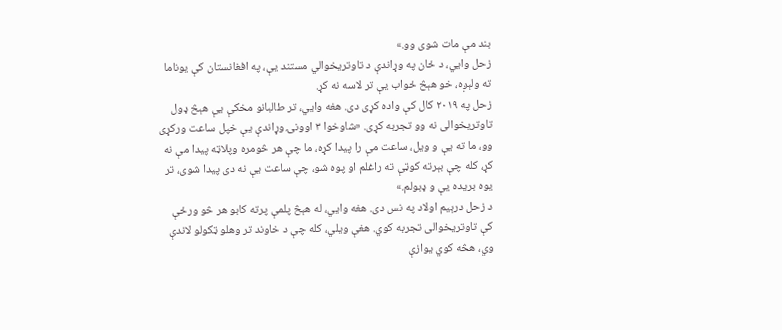بند مې مات شوی وو.»
زحل وايي، د ځان په وړاندې د تاوتریخوالي مستند یې، په افغانستان کې یوناما ته ولېږه، خو هېڅ ځواب یې تر لاسه نه کړ.
زحل په ۲۰۱۹ کال کې واده کړی دی. هغه وايي، تر طالبانو مخکې یې هېڅ ډول تاوتریخوالی نه وو تجربه کړی. «شاوخوا ۳ اوونۍ وړاندې یې خپل ساعت ورکړی وو، ما ته یې و ویل، ساعت مې را پیدا کړه، ما چې هر څومره وپلاټه پیدا مې نه کړ، کله چې بېرته کوټې ته راغلم او پوه شو، چې ساعت یې نه دی پیدا شوی، تر یوه بریده یې و ډبولم.»
د زحل درېیم اولاد په نس دی. هغه وايي، له هېڅ پلمې پرته کابو هر څو ورځې کې تاوتریخوالی تجربه کوي. هغې ویلي، کله چې د خاوند تر وهلو ټکولو لاندې وي، هڅه کوي یوازې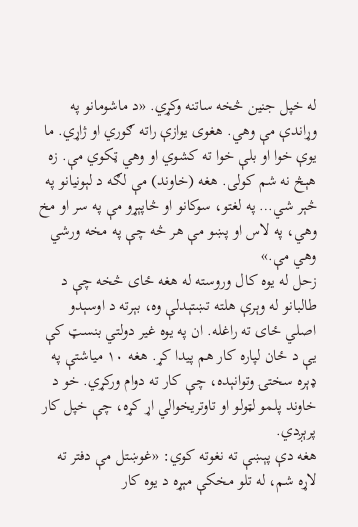له خپل جنین څخه ساتنه وکړي. «د ماشومانو په وړاندې مې وهي. هغوی یوازې راته ګوري او ژاړي. ما یوې خوا او بلې خوا ته کشوي او وهي ټکوي مې. زه هېڅ نه شم کولی. هغه (خاوند) مې لګه د لېونیانو په څېر شي… په لغتو، سوکانو او څاپېړو مې په سر او مخ وهي، په لاس او پښو مې هر څه چې په مخه ورشي وهي مې.»
زحل له یوه کال وروسته له هغه ځای څخه چې د طالبانو له وېرې هلته تښتېدلې وه، بېرته د اوسېدو اصلي ځای ته راغله. ان په یوه غیر دولتي بنسټ کې یې د ځان لپاره کار هم پیدا کړ. هغه ۱۰ میاشتې په ډېره سختۍ وتوانېده، چې کار ته دوام ورکړي. خو د خاوند پلمو لټولو او تاوتریخوالي اړ کړه، چې خپل کار پرېږدي.
هغه دې پېښې ته نغوته کوي: «غوښتل مې دفتر ته لاړه شم، له تلو مخکې مېړه د یوه کار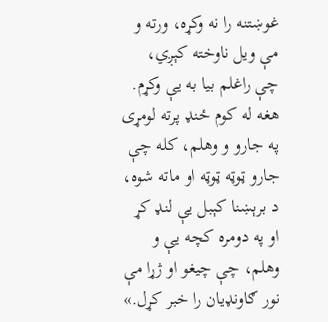غوښتنه را نه وکړه، ورته و مې ویل ناوخته کېږي، چې راغلم بیا به یې وکړم. هغه له کوم ځنډ پرته لومړی په جارو و وهلم، کله چې جارو ټوټه ټوټه او ماته شوه، د برېښنا کېبل یې لنډ کړ او په دومره کچه یې و وهلم، چې چیغو او ژړا مې نور ګاونډیان را خبر کړل.»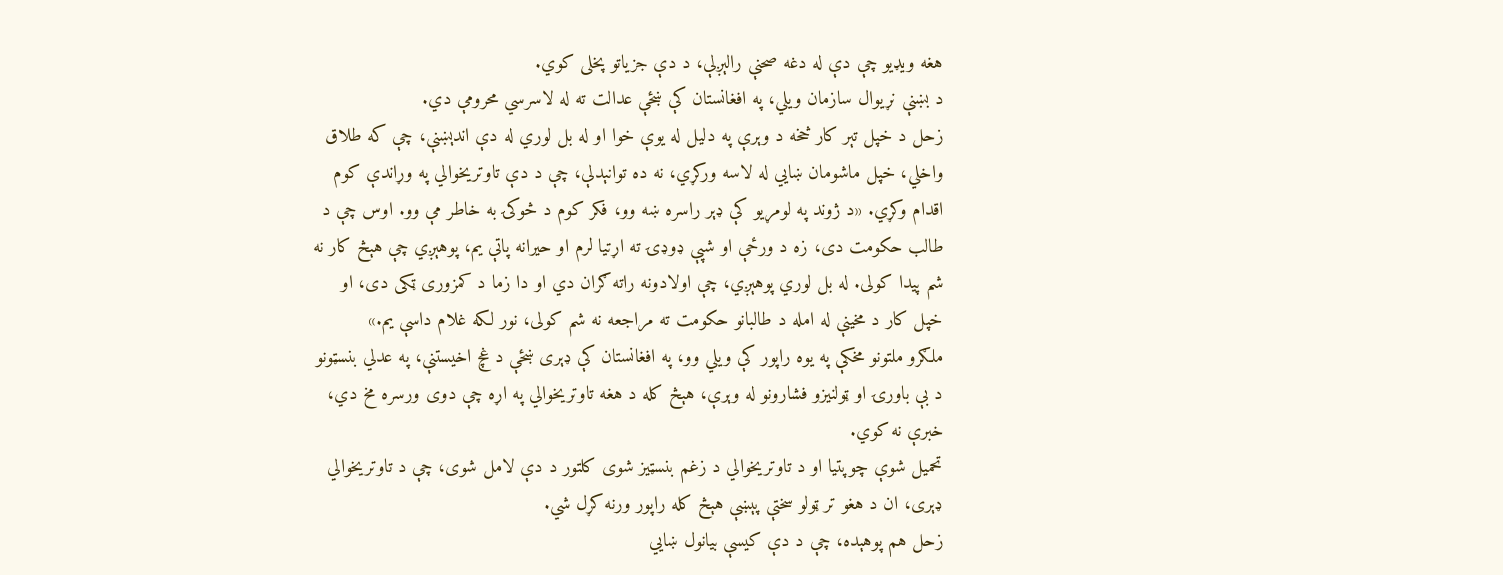هغه ویډیو چې دې له دغه صحنې رالېږلې، د دې جزیاتو پخلی کوي.
د بښنې نړیوال سازمان ویلي، په افغانستان کې ښځې عدالت ته له لاسرسي محرومې دي.
زحل د خپل تېر کار څخه د وېرې په دلیل له یوې خوا او له بل لوري له دې اندېښنې، چې که طلاق واخلي، خپل ماشومان ښايي له لاسه ورکړي، نه ده توانېدلې، چې د دې تاوتریخوالي په وړاندې کوم اقدام وکړي. «د ژوند په لومړیو کې ډېر راسره ښه وو، فکر کوم د څوکۍ به خاطر مې وو. اوس چې د طالب حکومت دی، زه د ورځې او شپې ډوډۍ ته اړتیا لرم او حیرانه پاتې یم، پوهېږي چې هېڅ کار نه شم پیدا کولی. له بل لوري پوهېږي، چې اولادونه راته ګران دي او دا زما د کمزوری ټکی دی، او خپل کار د مخینې له امله د طالبانو حکومت ته مراجعه نه شم کولی، نور لکه غلام داسې یم.»
ملګرو ملتونو مخکې په یوه راپور کې ویلي وو، په افغانستان کې ډېری ښځې د غچ اخیستنې، په عدلي بنسټونو د بې باورۍ او ټولنیزو فشارونو له وېرې، هېڅ کله د هغه تاوتریخوالي په اړه چې دوی ورسره مخ دي، خبرې نه کوي.
تحمیل شوې چوپتیا او د تاوتریخوالي د زغم بنسټیز شوی کلتور د دې لامل شوی، چې د تاوتریخوالي ډېری، ان د هغو تر ټولو سختې پېښې هېڅ کله راپور ورنه کړل شي.
زحل هم پوهېده، چې د دې کیسې بیانول ښايي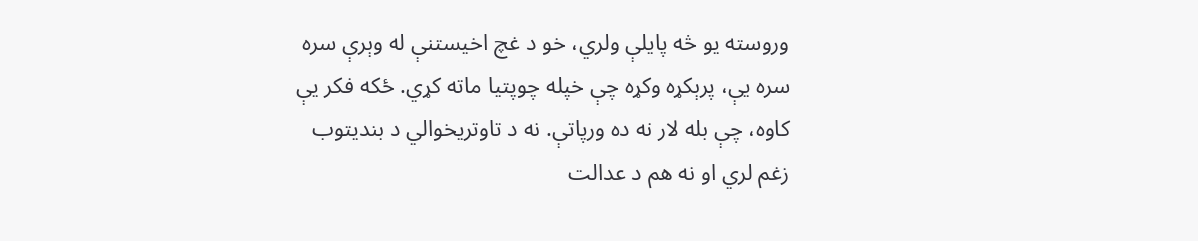وروسته یو څه پایلې ولري، خو د غچ اخیستنې له وېرې سره سره یې، پرېکړه وکړه چې خپله چوپتیا ماته کړي. ځکه فکر یې کاوه، چې بله لار نه ده ورپاتې. نه د تاوتریخوالي د بندیتوب زغم لري او نه هم د عدالت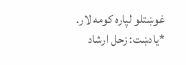غوښتلو لپاره کومه لار.
*یادښت: زحل ارشاد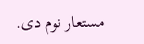مستعار نوم دی.